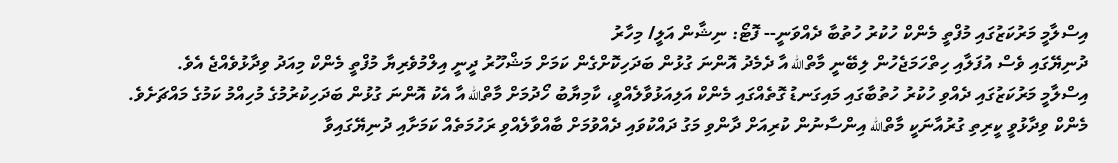އިސްލާމީ މަރުކަޒުގައި މުފްތީ މެންކް ހުކުރު ހުތުބާ ދެއްވަނީ-- ފޮޓޯ: ނިޝާން އަލީ/ މިހާރު
ދުނިޔޭގައި ވެސް އުފަލާއި ހިތްހަމަޖެހުން ލިބޭނީ މާތްالله އާ ދެމެދު އޮންނަ ގުޅުން ބަދަހިކޮށްގެން ކަމަށް މަޝްހޫރު ދީނީ އިލްމުވެރިޔާ މުފްތީ މެންކް މިއަދު ވިދާޅުވެއްޖެ އެވެ.
އިސްލާމީ މަރުކަޒުގައި ދެއްވި ހުކުރު ހުތުބާގައި މައިގަނޑު ގޮތެއްގައި މެންކް އަލިއަޅުވާލެއްވީ، ކާމިޔާބު ހޯދުމަށް މާތްالله އާ އެކު އޮންނަ ގުޅުން ބަދަހިކުރުމުގެ މުހިއްމު ކަމުގެ މައްޗަށެވެ.
މެންކް ވިދާޅުވީ ކީރިތި ގުރުއާނަކީ މާތްالله އިންސާނުން ކުރިއަށް ދާންވި މަގު ދައްކުވައި ދެއްވުމަށް ބާއްވާލެއްވި ރަހުމަތެއް ކަމަށާއި ދުނިޔޭގައިވާ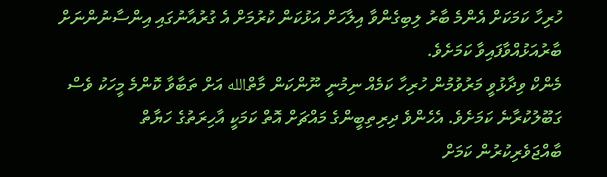ހުރިހާ ކަމަކަށް އެންމެ ބާރު ލިބިގެންވާ އިލާހަށް އަޅުކަން ކުރުމަށް އެ ގުރުއާނުގައި އިންސާނުންނަށް ބާރުއަޅުއްވާފައިވާ ކަމަށެވެ.
މެންކް ވިދާޅުވީ މަރުވުމުން ހުރިހާ ކަމެއް ނިމުނީ ނޫންކަން މާތްالله އަށް ތަބާވާ ކޮންމެ މީހަކު ވެސް ގަބޫލުކުރާނެ ކަމަށެވެ. އެހެންވެ ދިރިތިބީންގެ މައްޗަށް އޮތް ކަމަކީ އާހިރަތުގެ ހަޔާތް ބާއްޖަވެރިކުރުން ކަމަށް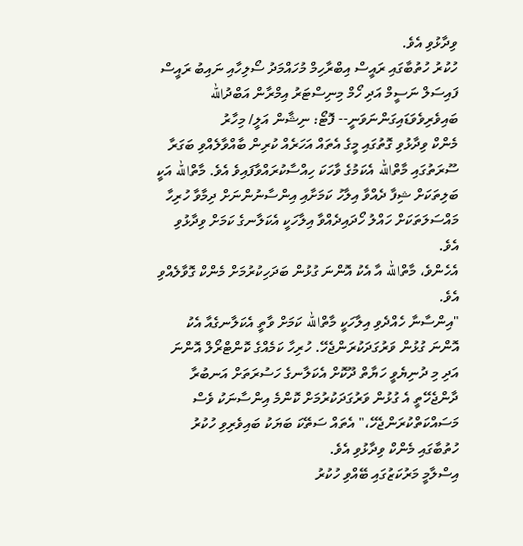ވިދާޅުވި އެވެ.
ހުކުރު ހުތުބާގައި ރައީސް އިބްރާހިމް މުހައްމަދު ސޯލިހާއި ނައިބު ރައީސް ފައިސަލް ނަސީމް އަދި ހޯމް މިނިސްޓަރު އިމްރާން އަބްދުالله ބައިވެރިވެވަޑައިގަންނަވަނީ-- ފޮޓޯ: ނިޝާން އަލީ/ މިހާރު
މެންކް ވިދާޅުވި ގޮތުގައި މީގެ އެތައް އަހަރެއް ކުރިން ބާއްވާލެއްވި ބަގަރާ ސޫރަތުގައި މާތްالله އެކަމުގެ ވާހަކަ ހިއްސާކުރައްވާފައިވެ އެވެ. މާތްالله އަކީ ބަލިތަކަށް ޝިފާ ދެއްވާ އިލާހު ކަމަށާއި އިންސާނުންނަށް ދިމާވާ ހުރިހާ މައްސަލަތަކަށް ހައްލު ހޯދައިދެއްވާ އިލާހަކީ އެކަލާނގެ ކަމަށް ވިދާޅުވި އެވެ.
އެހެންވެ، މާތްالله އާ އެކު އޮންނަ ގުޅުން ބަދަހިކުރުމަށް މެންކް ގޮވާލެއްވި އެވެ.
"އިންސާނާ ހެއްދެވި އިލާހަކީ މާތްالله ކަމަށް ވާތީ އެކަލާނގެއާ އެކު އޮންނަ ގުޅުން ވަރުގަދަކުރަންޖެހޭ. ހުރިހާ ކަމެއްގެ ކޮންޓްރޯލް އޮންނަ އަދި މި ދުނިޔެވީ ހަޔާތް ދޫކޮށް އެކަލާނގެ ހަސުރަތަށް އަނބުރާ ދާންޖެހޭތީ އެ ގުޅުން ވަރުގަދަކުރުމަށް ކޮންމެ އިންސާނަކު ވެސް މަސައްކަތްކުރަންޖެހޭ،" އެތައް ސަތޭކަ ބަޔަކު ބައިވެރިވި ހުކުރު ހުތުބާގައި މެންކް ވިދާޅުވި އެވެ.
އިސްލާމީ މަރުކަޒުގައި ބޭއްވި ހުކުރު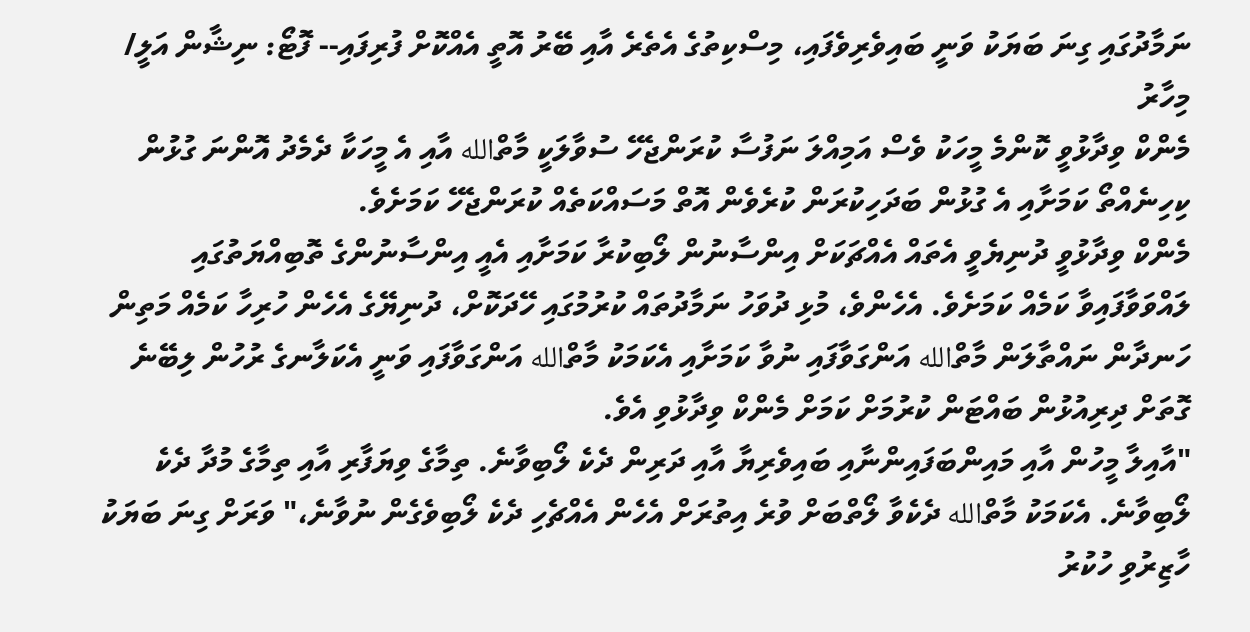ނަމާދުގައި ގިނަ ބަޔަކު ވަނީ ބައިވެރިވެފައި، މިސްކިތުގެ އެތެރެ އާއި ބޭރު އޮތީ އެއްކޮށް ފުރިފައި-- ފޮޓޯ: ނިޝާން އަލީ/ މިހާރު
މެންކް ވިދާޅުވީ ކޮންމެ މީހަކު ވެސް އަމިއްލަ ނަފުސާ ކުރަންޖެހޭ ސުވާލަކީ މާތްالله އާއި އެ މީހަކާ ދެމެދު އޮންނަ ގުޅުން ކިހިނެއްތޯ ކަމަށާއި އެ ގުޅުން ބަދަހިކުރަން ކުރެވެން އޮތް މަސައްކަތެއް ކުރަންޖެހޭ ކަމަށެވެ.
މެންކް ވިދާޅުވީ ދުނިޔެވީ އެތައް އެއްޗަކަށް އިންސާނުން ލޯބިކުރާ ކަމަށާއި އެއީ އިންސާނުންގެ ތޮބިއްޔަތުގައި ލައްވަވާފައިވާ ކަމެއް ކަމަށެވެ. އެހެންވެ، މުޅި ދުވަހު ނަމާދުތައް ކުރުމުގައި ހޭދަކޮށް، ދުނިޔޭގެ އެހެން ހުރިހާ ކަމެއް މަތިން ހަނދާން ނައްތާލަން މާތްالله އަންގަވާފައި ނުވާ ކަމަށާއި އެކަމަކު މާތްالله އަންގަވާފައި ވަނީ އެކަލާނގެ ރުހުން ލިބޭނެ ގޮތަށް ދިރިއުޅުން ބައްޓަން ކުރުމަށް ކަމަށް މެންކް ވިދާޅުވި އެވެ.
"އާއިލާ މީހުން އާއި މައިންބަފައިންނާއި ބައިވެރިޔާ އާއި ދަރިން ދެކެ ލޯބިވާނެ. ތިމާގެ ވިޔަފާރި އާއި ތިމާގެ މުދާ ދެކެ ލޯބިވާނެ. އެކަމަކު މާތްالله ދެކެވާ ލޯތްބަށް ވުރެ އިތުރަށް އެހެން އެއްޗެހި ދެކެ ލޯބިވެގެން ނުވާނެ،" ވަރަށް ގިނަ ބަޔަކު ހާޒިރުވި ހުކުރު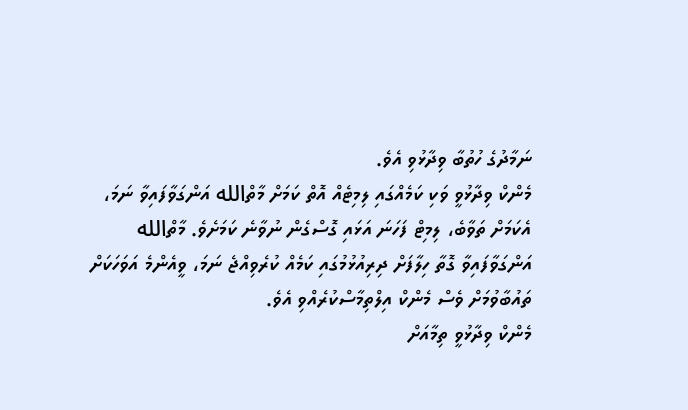ނަމާދުގެ ހުތުބާ ވިދާޅުވި އެވެ.
މެންކް ވިދާޅުވީ ވަކި ކަމެއްގައި ލިމިޓެއް އޮތް ކަމަށް މާތްالله އަންގަވާފައިވާ ނަމަ، އެކަމަށް ތަވާބެ، ލިމިޓް ފަހަނަ އަޅައި ގޮސްގެން ނުވާނެ ކަމަށެވެ. މާތްالله އަންގަވާފައިވާ ގޮތާ ހިލާފަށް ދިރިއުޅުމުގައި ކަމެއް ކުރެވިއްޖެ ނަމަ، ވީއެންމެ އަވަހަކަށް ތައުބާވުމަށް ވެސް މެންކް އިލްތިމާސްކުރެއްވި އެވެ.
މެންކް ވިދާޅުވީ ތިމާއަށް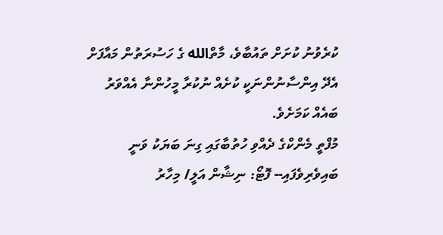ކުރެވުނު ކުށަށް ތައުބާވެ، މާތްالله ގެ ހަސުރަތުން މައާފަށް އެދޭ އިންސާނުންނަކީ ކުށެއް ނުކުރާ މީހުންނާ އެއްވަރު ބައެއް ކަމަށެވެ.
މުފްތީ މެންކްގެ ދެއްވި ހުތުބާގައި ގިނަ ބަޔަކު ވަނީ ބައިވެރިވެފައި-- ފޮޓޯ: ނިޝާން އަލީ/ މިހާރު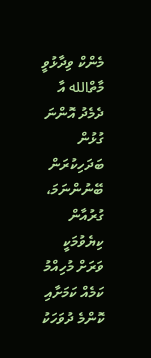މެންކް ވިދާޅުވީ މާތްالله އާ ދެމެދު އޮންނަ ގުޅުން ބަދަހިކުރަން ބޭނުންނަމަ، ގުރުއާން ކިޔެވުމަކީ ވަރަށް މުހިއްމު ކަމެއް ކަމަށާއި ކޮންމެ ދުވަހަކު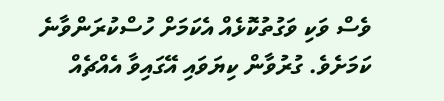ވެސް ވަކި ވަގުތުކޮޅެއް އެކަމަށް ހުސްކުރަންވާނެ ކަމަށެވެ. ގުރުވާން ކިޔަވައި އޭގައިވާ އެއްޗެއް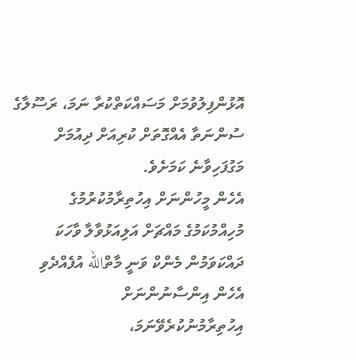އޮޅުންފިލުވުމަށް މަސައްކަތްކުރާ ނަމަ، ރަސޫލާގެ ސުންނަތާ އެއްގޮތަށް ކުރިއަށް ދިއުމަށް މަގުފަހިވާނެ ކަމަށެވެ.
އެހެން މީހުންނަށް އިހުތިރާމުކުރުމުގެ މުހިއްމުކަމުގެ މައްޗަށް އަލިއަޅުވާލާ ވާހަކަ ދައްކަވަމުން މެންކް ވަނީ މާތްالله އުފެއްދެވި އެހެން އިންސާނުންނަށް އިހުތިރާމުނުކުރެވޭނަމަ،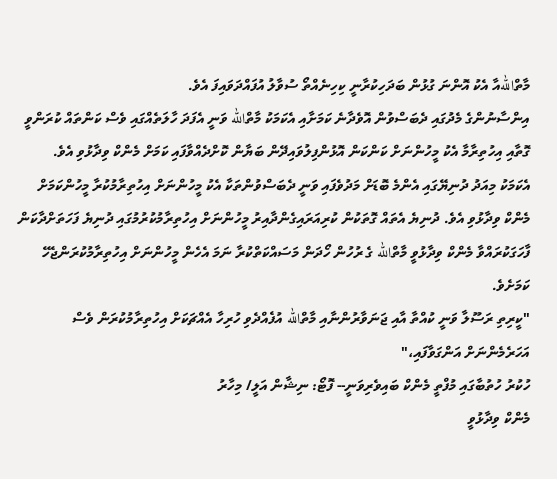މާތްاللهއާ އެކު އޮންނަ ގުޅުން ބަދަހިކުރާނީ ކިހިނެއްތޯ ސުވާލު އުފައްދަވައިފަ އެވެ.
އިންސާނުންގެ މެދުގައި ދެބަސްވުން އޮވެދާނެ ކަމަށާއި އެކަމަކު މާތްالله ވަނީ އެފަދަ ހާލަތެއްގައި ވެސް ކަންތައް ކުރަންވީ ގޮތާއި އިހުތިރާމާ އެކު މީހުންނަށް ކަންކަން އޮޅުންފިލުވައިދޭން ބަޔާން ކޮށްދެއްވާފައި ކަމަށް މެންކް ވިދާޅުވި އެވެ.
އެކަމަކު މިއަދު ދުނިޔޭގައި އެންމެ ބޮޑަށް މަދުވެފައި ވަނީ ދެބަސްވުންތަކާ އެކު މީހުންނަށް އިހުތިރާމުކުރާ މީހުންކަމަށް މެންކް ވިދާޅުވި އެވެ. ދުނިޔެ އެތައް ގޮތަކުން ކުރިއަރައިގެންދާއިރު މީހުންނަށް އިހުތިރާމުކުރުމުގައި ދުނިޔެ ފަހަތަށްދާކަން ފާހަގަކުރައްވާ މެންކް ވިދާޅުވީ މާތްالله ގެ ރުހުން ހޯދަން މަސައްކަތްކުރާ ނަމަ އެހެން މީހުންނަށް އިހުތިރާމުކުރަންޖެހޭ ކަމަށެވެ.
"ކީރިތި ރަސޫލާ ވަނީ ކުއްތާ އާއި ޖަނަވާރުންނާއި މާތްالله އުފެއްދެވި ހުރިހާ އެއްޗަކަށް އިހުތިރާމުކުރަން ވެސް އަހަރެމެންނަށް އަންގަވާފައި،"
ހުކުރު ހުތުބާގައި މުފްތީ މެންކް ބައިވެރިވަނީ-- ފޮޓޯ: ނިޝާން އަލީ/ މިހާރު
މެންކް ވިދާޅުވީ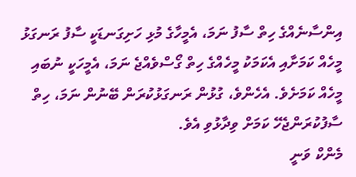އިންސާނެއްގެ ހިތް ސާފު ނަމަ، އެމީހާގެ މުޅި ހަށިގަނޑަކީ ސާފު ރަނގަޅު މީހެއް ކަމަށާއި އެކަމަކު މީހެއްގެ ހިތް ގޯސްވެއްޖެ ނަމަ، އެމީހަކީ ނުބައި މީހެއް ކަމަށެވެ. އެހެންވެ، ގުޅުން ރަނގަޅުކުރަން ބޭނުން ނަމަ، ހިތް ސާފުކުރަންޖެހޭ ކަމަށް ވިދާޅުވި އެވެ.
މެންކް ވަނީ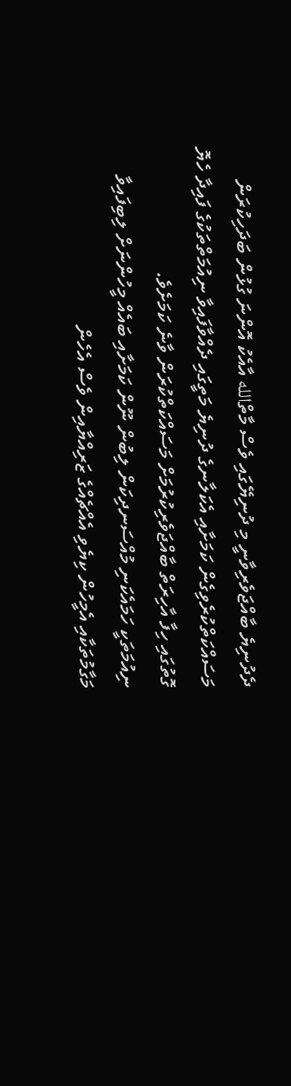ދެދުނިޔެ ބާއްޖަވެރިވާނީ މި ދުނިޔޭގައި ވެސް މާތްالله އާއެކު އޮންނަ ގުޅުން ބަދަހިކުރަން މަސައްކަތްކުރެވިގެން ކަމަށާއި އެކަލާނގެ ދުނިޔެ މަތީގައި ދެއްވާފައިވާ ނިއުމަތްތަކުގެ ފައިދާ ހެޔޮ ގޮތުގައި ހިފާ އާހިރަތް ބާއްޖަވެރިކުރުމަށް މަސައްކަތްކުރަން ވާނެ ކަމަށެވެ.
ނިއުމަތަކީ ހަމައެކަނި މުއްސަނދިކަން ލިބުން ނޫން ކަމަށާއި ބައެއް މީހުންނަށް ލިބިފައިވާ މަގާމުތަކާއި އެމީހުން ކިޔެވި އެއްޗެއްގެ ޒަރިއްޔާއިން ވެސް އެހެން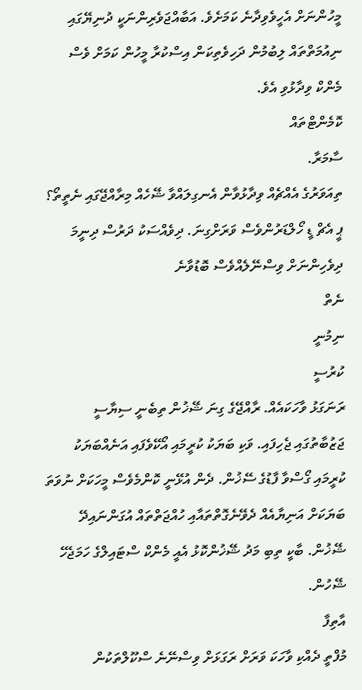މީހުންނަށް އެހީވެވިދާނެ ކަމަށެވެ. އަބާއްޖަވެރިންނަކީ ދުނިޔޭގައި ނިއުމަތްތައް ލިބުމުން ދަހިވެތިކަން އިސްކުރާ މީހުން ކަމަށް ވެސް މެންކް ވިދާޅުވި އެވެ.
ކޮމެންޓްތައް
ސާމަރާ.
ތިއަވަރުގެ އެއްޗެއް ވިދާޅުވާން އެނގިލައްވާ ޝޭހެއް މިރާއްޖޭގައި ނެތީތޯ؟ ޕީ އެޗް ޑީ ހޯލްޑަރުންވެސް ވަރަށްގިނަ. ދިވެއްސަކު ދަރުސް ދިނީމަ ދިވެހިންނަށް ވިސްނޭލެއްވެސް ބޮޑުވާނެ
ނެތް
ނިމުނީ
ކުރުސީ
ރަނަގަޅު ވާހަކައެއް. ރާއްޖޭގެ ގިނަ ޝޭޚުން ތިބެނީ ސިޔާސީ ޖަޒުބާތުގައި ޖެހިފައި. ވަކި ބަޔަކު ކުރީމައި އޯކޭވެފައި އަނެއްބަޔަކު ކުރީމައި ގޯސްވާ ފާޑުގެ ސޭޚުން. ދެން އުޅޭނީ ކޮންމެވެސް މީހަކަށް ނުވަތަ ބަޔަކަށް އަނިޔާއެއް ދެވޭނެގޮތްތައާއި ހުއްޖަތްތައް އުގަންނައިދޭ ޝޭޚުން. ބާކީ ތިބި މަދު ޝޭޚުންކޮޅު އެއީ މެންކް ސްޓައިލްގެ ހަމަޖެހޭ ޝޭހުން.
އާތިފާ
މުފްތީ ދެއްކި ވާހަކަ ވަރަށް ރަގަޅަށް ވިސްނޭނެ ސްކޫލްތަކުން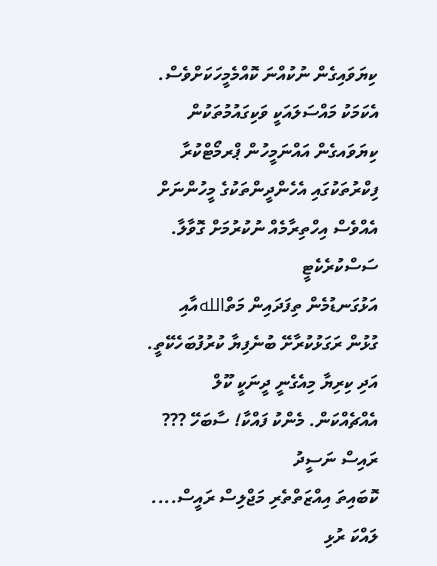ކިޔަވައިގެން ނުކުއްނަ ކޮއްމެމީހަކަށްވެސް. އެކަމަކު މައްސަލައަކީ ވަކިގައުމުތަކުން ކިޔަވައގެން އައްނަމީހުން ޕްރމޯޓްކުރާ ފިކްރުތަކުގައި އެހެންދީންތަކުގެ މީހުންނަށް އެއްވެސް އިހްތިރާމެއް ނުކުރުމަށް ގޮވާލާ.
ސަސްކުރެކެޓީ
އަޅުގަނޑުމެން ތިފަދައިން މަތްاللهއާއި ގުޅުން ރަގަޅުކުރާށޭ ބުނެފިޔާ ކުރުފުބަހެކޭތީ. އަދި ކިރިޔާ މިއެގެނީ ދީނަކީ ކޫލް އެއްޗެއްކަން. މެންކު ފައްކާ! ސާބަހޭ ???
ރައިސް ނަސީދު
ކޮބައިތަ އިއްޒަތްތެރި މަޖްލިސް ރައީސް.... ލައްކަ ރުޅި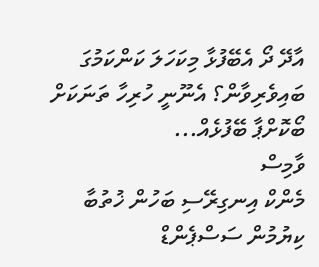އާދޭ ދޯ އެބޭފުޅާ މިކަހަލަ ކަންކަމުގަ ބައިވެރިވާން؟ އެނޫނީ ހުރިހާ ތަނަކަށް ބޯކޮށްޕާ ބޭފުޅެއް...
ވާމިސް
މެންކް އިނގިރޭސި ބަހުން ޚުތުބާ ކިޔުމުން ސަސްޕެންޑް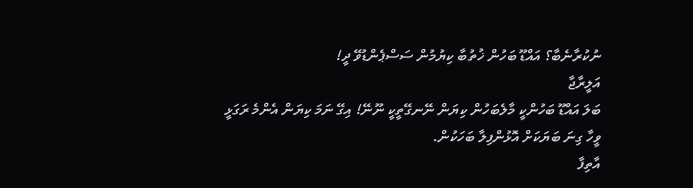ނުކުރާނެބާ؟ އައްޑޫ ބަހުން ޚުތުބާ ކިޔުމުން ސަސްޕެންޑުވޭ ދީ!
އަލީރާޖާ
ބަލަ އައްޑޫ ބަހުންކީ މާލެބަހުން ކިޔަން ނޭނގޭތީކީ ނޫނޭ! އިގޭ ނަމަ ކިޔަން އެންމެ ރަގަޅީ ވީހާ ގިނަ ބަޔަކަށް އޮޅުންފިލާ ބަހަކުން.
އާތިފާ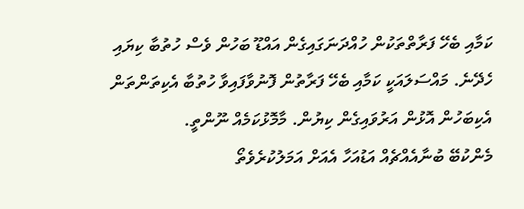ކަމާއި ބެހޭ ފަރާތްތަކުން ހުއްދަނަގައިގެން އައްޑޫ ބަހުން ވެސް ހުތުބާ ކިޔައި ހެދޭނެ. މައްސަލައަކީ ކަމާއި ބެހޭ ފަރާތުން ފޮނުވާފައިވާ ހުތުބާ އެކިތަންތަން އެކިބަހުން އޮޅުން އަރުވައިގެން ކިޔުން. މާމޮޅުކަމެއް ނޫންތީ.
މެންކުބޭ ބުނާއެއްޗެއް އަޑުއަހާ އެއަށް އަމަލުކުރެވެތޯ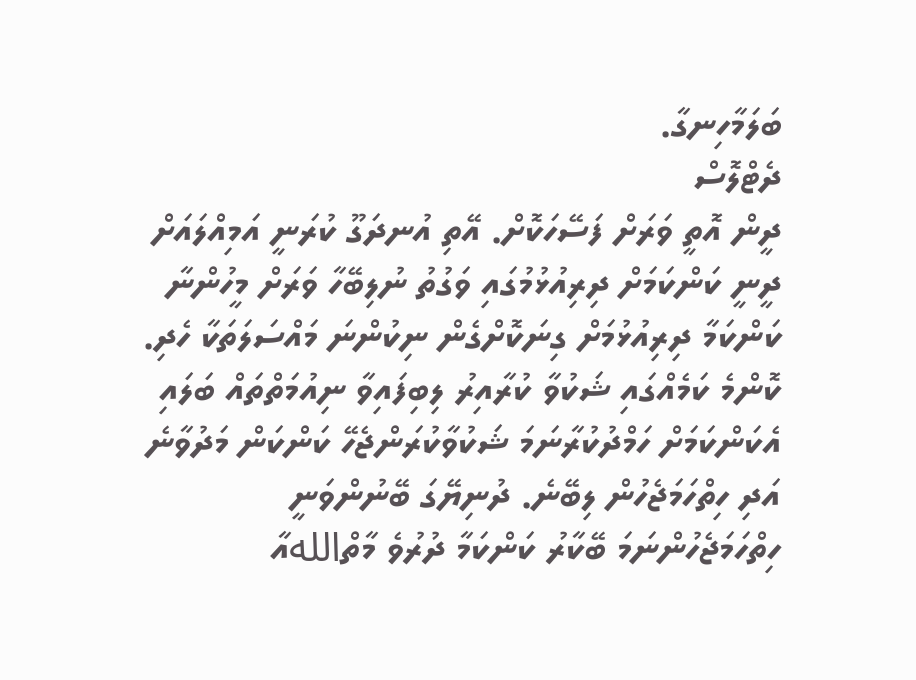ބަލަމާހިނގާ.
ދެޓްލޮސް
ދީން އޮތީ ވަރަށް ފަސޭހަކޮށް. އޭތި އުނދަގޫ ކުރަނީ އަމިއްލައަށް ދީނީ ކަންކަމަށް ދިރިއުޅުމުގައި ވަގުތު ނުލިބޭހާ ވަރަށް މީހުންނާ ކަންކަމާ ދިރިއުޅުމަށް ގިނަކޮށްގެން ނިކުންނަ މައްސަލަތަކާ ހެދި. ކޮންމެ ކަމެއްގައި ޝަކުވާ ކުރާއިރު ލިބިފައިވާ ނިއުމަތްތައް ބަލައި އެކަންކަމަށް ހަމްދުކުރާނަމަ ޝަކުވާކުރަންޖެހޭ ކަންކަން މަދުވާނެ އަދި ހިތްހަމަޖެހުން ލިބޭނެ. ދުނިޔޭގަ ބޭނުންވަނީ ހިތްހަމަޖެހުންނަމަ ބޭކާރު ކަންކަމާ ދުރުވެ މާތްاللهއާ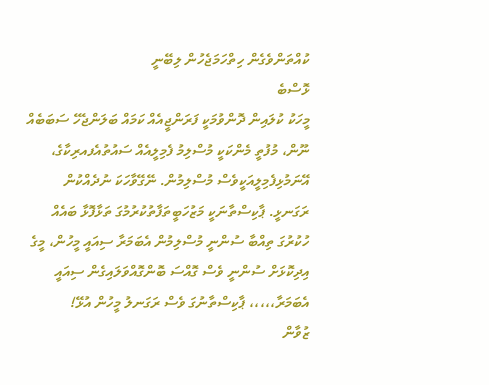ކުއްތަންވެގެން ހިތްހަމަޖެހުން ލިބޭނީ
ޅޮސްބެ
މީހަކު ކުލައިން ދޮންވުމަކީ ފަރަންޖީއެއް ކަމައް ބަލަންޖެހޭ ސަބަބެއް ނޫން، މުފުތީ މެންކަކީ މުސްލިމު ފެމިލީއެއް ސައުތުއެފއރިކާގެ، އޭނަމުޅިފެމިލީއަކީވެސް މުސްލިމުން. ނޭގޭވާހަކަ ނުދެއްކުން ރަގަނޅީ. ޕާކިސްތާނަކީ މަޒުހަބީތަފާތުކުރުމުގަ ތަޅާފޮޅާ ބައެއް ހުކުރުގަ ތިއްބާ ސުންނީ މުސްލިމުން އެބަމަރާ ސިއައީ މީހުން، މީގެ އިދިކޮޅަށް ސުންނީ ވެސް ގޮއްސަ ބޮންގޮއްވަލައިގެން ސިއައީ އެބަމަރާ،،،،، ޕާކިސްތާނުގަ ވެސް ރަގަނލު މީހުން އުޅޭ!
ޒުވާން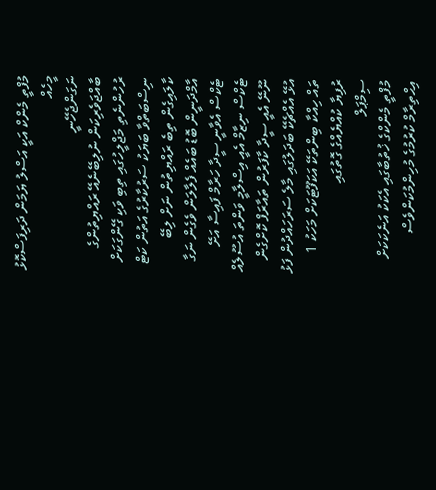މުފްތީ މެންކް އަކީ އަސްލު ޔަމަން ދަރިފަސްކޮޅު މީހެއް
ނަގަންޖެހޭނީ
ބާއްޖަވެރިކަން ނުލިބޭނެއޭ ރައްޔިތުންގެ ރުހުންނެތި މަޖްލީހުގައި ތިބި ވަކި ގޭންގަކަށް ނިސްބަތްވާ ބަޔަކު ސަރުކާރުގެ އަތުން ކަޓް ކާލައިގެން ތިބެ ރައްޔިތުން ނަށް ލިބޭ އާމްދަނީން ބޮޑު ބައެއް ފެލާލަން ވެގެން ނަގާ ޓެކްސް އެވާނީ ސީދާ ހަރާމް ފައިސާ އަށޭ ޓެކްސް ނިޒާމް އެއީ އިސްލާމީ ވަންތަ އުސޫލެއް ނޫނޭ އެއީ ސީދާ ކާފަރުން ތައާރަފް ކޮށްގެން އުޅޭ އެއްޗެކޭ ބަދަލުގައި މާލެ ސަރަހައްދުން ފަޅު ތައް ހިއްކާ ބިންތަކޭ އަކަފޫޓަކަށް މަހަކު 1 ރުފިޔާ ކުއްޔެއްގެ ގޮތުގައި
ސިމްޕަލް
މުފްތީ މެންކްގެ ޚުތުބާގައި އެކަކު އަނެކަކަށް އިޙްތިރާމް ކުރުމުގެ މުހިންމުކަންވެސް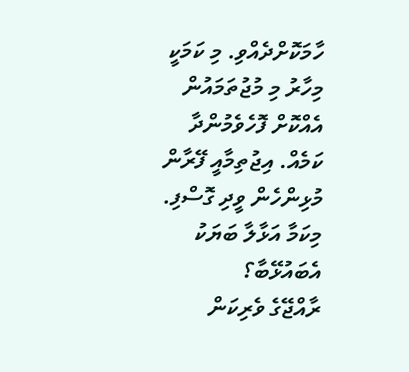ހާމަކޮށްދެއްވި. މި ކަމަކީ މިހާރު މި މުޖުތަމައުން އެއްކޮށް ފޮހެވެމުންދާ ކަމެއް. އިޖުތިމާއީ ފޭރާން މުޅިންހެން ވީދި ގޮސްފި. މިކަމާ އަޅާލާ ބަޔަކު އެބައުޅޭބާ؟
ރާއްޖޭގެ ވެރިކަން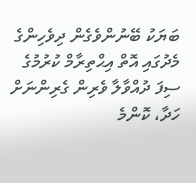ބަޔަކު ބޭނުންވެގެން ދިވެހިންގެ މެދުގައި އޮތް އިޙްތިރާމް ކުރުމުގެ ސިފަ ދުއްވާލާ ވެރިން ގެރިންނަށް ހަދާ، ކޮންމެ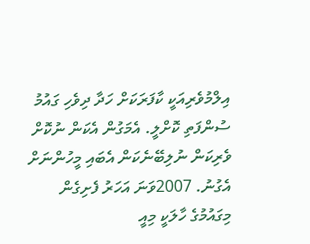އިލްމުވެރިއަކީ ކާފަރަކަށް ހަދާ ދިވެހި ގައުމު ސުންފަތި ކޮށްލީ. އެމަގުން އެކަން ނުކޮށް ވެރިކަން ނުލިބޭނެކަން އެބައި މީހުންނަށް އެގުނު. 2007ވަނަ އަހަރު ފެށިގެން މިގައުމުގެ ހާލަކީ މިއީ